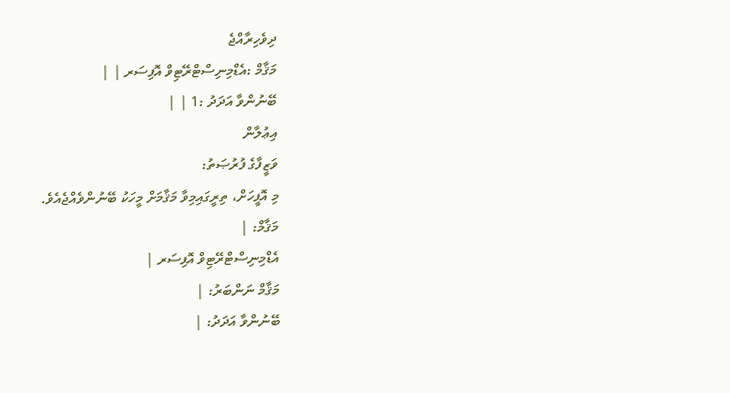ދިވެހިރާއްޖެ
މަޤާމް :އެޑްމިނިސްޓްރޭޓިވް އޮފިސަރ | |
ބޭނުންވާ އަދަދު :1 | |
އިޢުލާން
ވަޒީފާގެ ފުރުޞަތު:
މި އޮފީހަށް، ތިރީގައިމިވާ މަޤާމަށް މީހަކު ބޭނުންވެއްޖެއެވެ.
މަޤާމް: |
އެޑްމިނިސްޓްރޭޓިވް އޮފިސަރ |
މަޤާމް ނަންބަރު: |
ބޭނުންވާ އަދަދު: |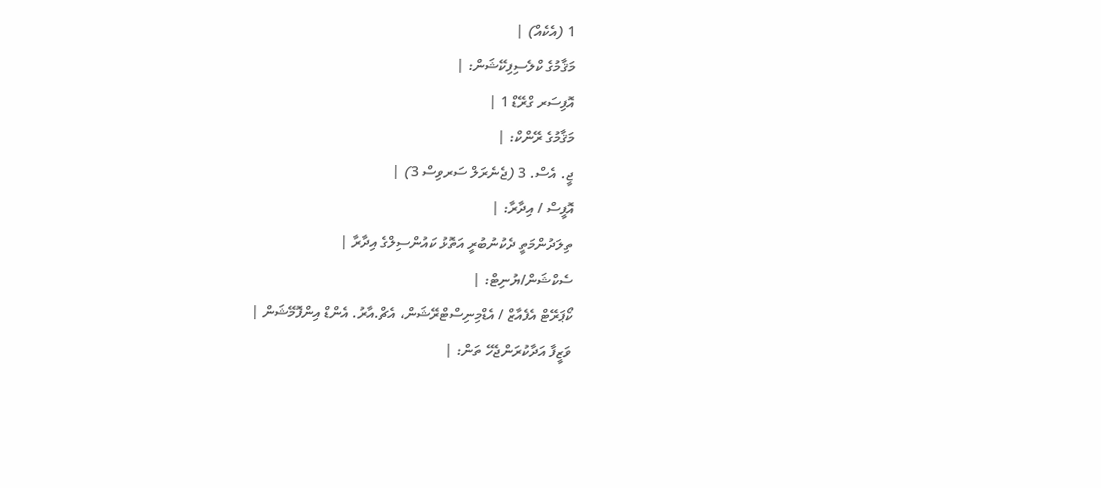1 (އެކެއް) |
މަޤާމުގެ ކްލެސިފިކޭޝަން: |
އޮފިސަރ ގްރޭޑް 1 |
މަޤާމުގެ ރޭންކް: |
ޖީ. އެސް. 3 (ޖެނެރަލް ސަރވިސް 3) |
އޮފީސް / އިދާރާ: |
ތިލަދުންމަތީ ދެކުނުބުރީ އަތޮޅު ކައުންސިލްގެ އިދާރާ |
ސެކްޝަން/ޔުނިޓް: |
ކޯޕަރޭޓް އެފެއާޒް / އެޑްމިނިސްޓްރޭޝަން، އެޗް.އާރު. އެންޑް އިންފޮމޭޝަން |
ވަޒީފާ އަދާކުރަންޖެހޭ ތަން: |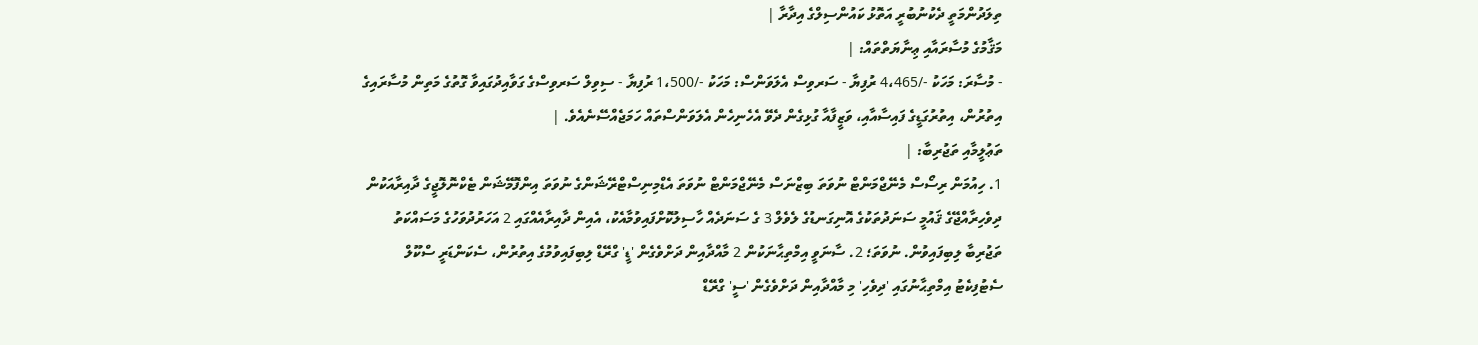ތިލަދުންމަތީ ދެކުނުބުރީ އަތޮޅު ކައުންސިލްގެ އިދާރާ |
މަޤާމުގެ މުސާރައާއި ޢިނާޔަތްތައް: |
- މުސާރަ: މަހަކު -/4،465 ރުފިޔާ - ސަރވިސް އެލަވަންސް: މަހަކު -/1،500 ރުފިޔާ - ސިވިލް ސަރވިސްގެ ގަވާއިދުގައިވާ ގޮތުގެ މަތިން މުސާރައިގެ އިތުރުން، އިތުރުގަޑީގެ ފައިސާއާއި، ވަޒީފާއާ ގުޅިގެން ދެވޭ އެހެނިހެން އެލަވަންސްތައް ހަމަޖެއްސޭނެއެވެ. |
ތަޢުލީމާއި ތަޖުރިބާ: |
1. ހިއުމަން ރިސޯސް މެނޭޖްމަންޓް ނުވަތަ ބިޒްނަސް މެނޭޖްމަންޓް ނުވަތަ އެޑްމިނިސްޓްރޭޝަންގެ ނުވަތަ އިންފޮމޭޝަން ޓެކްނޮލޮޖީގެ ދާއިރާއަކުން ދިވެހިރާއްޖޭގެ ޤައުމީ ސަނަދުތަކުގެ އޮނިގަނޑުގެ ލެވެލް 3 ގެ ސަނަދެއް ހާސިލުކޮށްފައިވުމާއެކު، އެއިން ދާއިރާއެއްގައި 2 އަހަރުދުވަހުގެ މަސައްކަތު ތަޖުރިބާ ލިބިފައިވުން. ނުވަތަ؛ 2. ސާނަވީ އިމްތިޙާނަކުން 2 މާއްދާއިން ދަށްވެގެން 'ޑީ' ގްރޭޑް ލިބިފައިވުމުގެ އިތުރުން، ސެކަންޑަރީ ސްކޫލް ސެޓުފިކެޓު އިމްތިޙާނުގައި 'ދިވެހި' މި މާއްދާއިން ދަށްވެގެން 'ސީ' ގްރޭޑް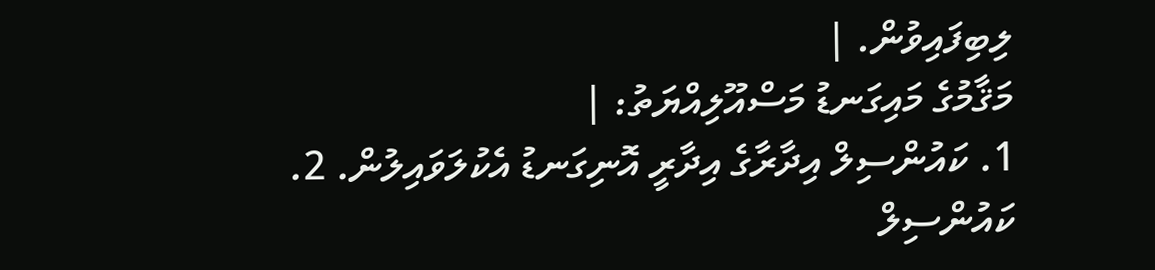ލިބިފައިވުން. |
މަޤާމުގެ މައިގަނޑު މަސްއޫލިއްޔަތު: |
1. ކައުންސިލް އިދާރާގެ އިދާރީ އޮނިގަނޑު އެކުލަވައިލުން. 2. ކައުންސިލް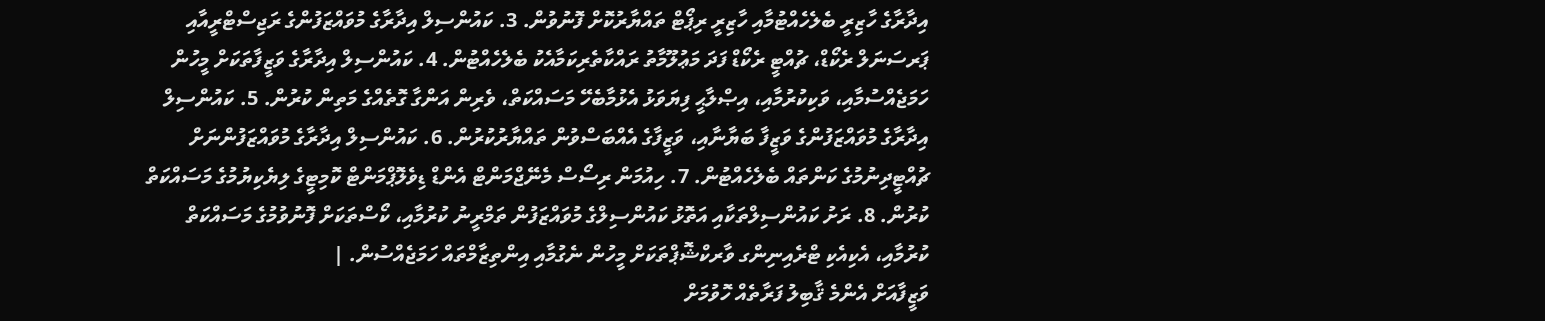އިދާރާގެ ހާޒިރީ ބެލެހެއްޓުމާއި ހާޒިރީ ރިޕޯޓް ތައްޔާރުކޮށް ފޮނުވުން. 3. ކައުންސިލް އިދާރާގެ މުވައްޒަފުންގެ ރަޖިސްޓްރީއާއި ޕަރސަނަލް ރެކޯޑް، ޗުއްޓީ ރެކޯޑް ފަދަ މަޢުލޫމާތު ރައްކާތެރިކަމާއެކު ބެލެހެއްޓުން. 4. ކައުންސިލް އިދާރާގެ ވަޒީފާތަކަށް މީހުން ހަމަޖެއްސުމާއި، ވަކިކުރުމާއި، އިޞްލާޙީ ފިޔަވަޅު އެޅުމާބެހޭ މަސައްކަތް، ވެރިން އަންގާ ގޮތެއްގެ މަތިން ކުރުން. 5. ކައުންސިލް އިދާރާގެ މުވައްޒަފުންގެ ވަޒީފާ ބަޔާނާއި، ވަޒީފާގެ އެއްބަސްވުން ތައްޔާރުކުރުން. 6. ކައުންސިލް އިދާރާގެ މުވައްޒަފުންނަށް ޗުއްޓީދިނުމުގެ ކަންތައް ބެލެހެއްޓުން. 7. ހިއުމަން ރިސޯސް މެނޭޖްމަންޓް އެންޑް ޑިވެލޮޕްމަންޓް ކޮމިޓީގެ ލިޔެކިޔުމުގެ މަސައްކަތް ކުރުން. 8. ރަށު ކައުންސިލްތަކާއި އަތޮޅު ކައުންސިލްގެ މުވައްޒަފުން ތަމްރީނު ކުރުމާއި، ކޯސްތަކަށް ފޮނުވުމުގެ މަސައްކަތް ކުރުމާއި، އެކިއެކި ޓްރެއިނިންގ ވާރކްޝޮޕްތަކަށް މީހުން ނެގުމާއި އިންތިޒާމްތައް ހަމަޖެއްސުން. |
ވަޒީފާއަށް އެންމެ ޤާބިލު ފަރާތެއް ހޮވުމަށް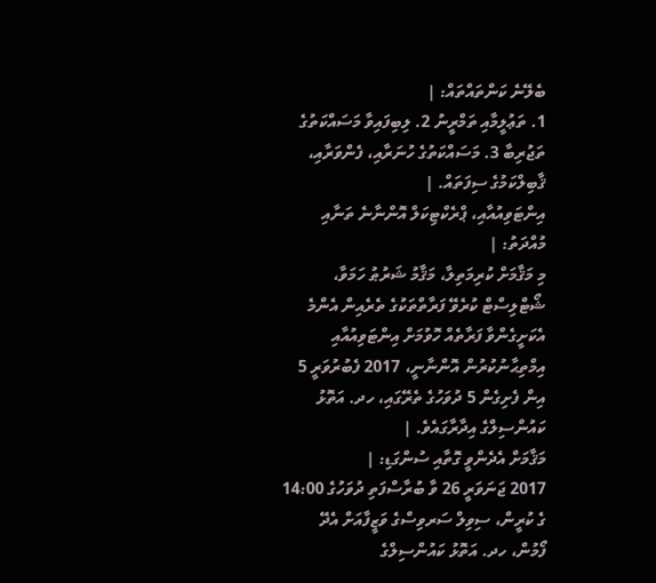ބެލޭނެ ކަންތައްތައް: |
1. ތަޢުލީމާއި ތަމްރީނު 2. ލިބިފައިވާ މަސައްކަތުގެ ތަޖުރިބާ 3. މަސައްކަތުގެ ހުނަރާއި، ފެންވަރާއި، ޤާބިލްކަމުގެ ސިފަތައް. |
އިންޓަވިއުއާއި، ޕްރެކްޓިކަލް އޮންނާނެ ތަނާއި މުއްދަތު: |
މި މަޤާމަށް ކުރިމަތިލާ، މަޤާމު ޝަރުޠު ހަމަވާ، ޝޯޓްލިސްޓް ކުރެވޭ ފަރާތްތަކުގެ ތެރެއިން އެންމެ އެކަށީގެންވާ ފަރާތެއް ހޮވުމަށް އިންޓަވިއުއާއި އިމްތިޙާނުކުރުން އޮންނާނީ، 2017 ފެބުރުވަރީ 5 އިން ފެށިގެން 5 ދުވަހުގެ ތެރޭގައި، ހދ. އަތޮޅު ކައުންސިލްގެ އިދާރާގައެވެ. |
މަޤާމަށް އެދެންވީ ގޮތާއި ސުންގަޑި: |
2017 ޖަނަވަރީ 26 ވާ ބުރާސްފަތި ދުވަހުގެ 14:00 ގެ ކުރީން، ސިވިލް ސަރވިސްގެ ވަޒީފާއަށް އެދޭ ފޯމުން، ހދ. އަތޮޅު ކައުންސިލްގެ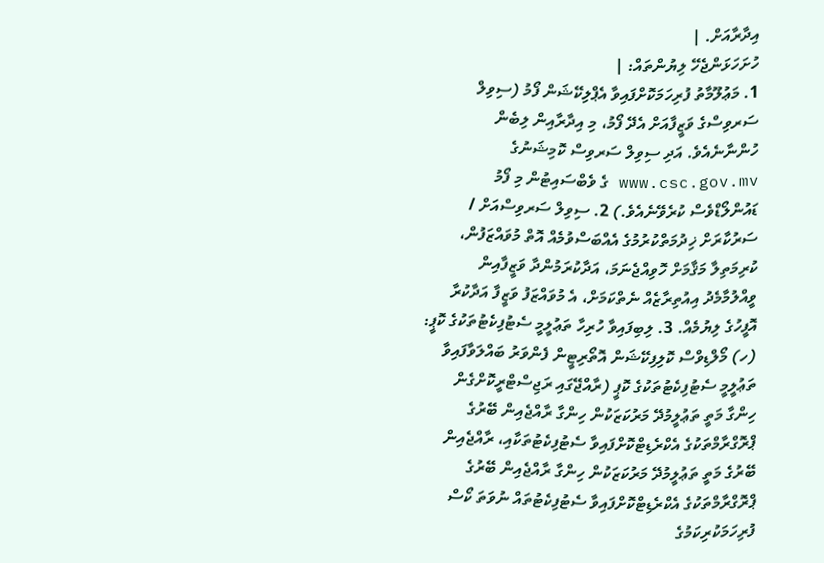އިދާރާއަށް. |
ހުށަހަޅަންޖެހޭ ލިޔުންތައް: |
1. މަޢުލޫމާތު ފުރިހަމަކޮށްފައިވާ އެޕްލިކޭޝަން ފޯމު (ސިވިލް ސަރވިސްގެ ވަޒީފާއަށް އެދޭ ފޯމު، މި އިދާރާއިން ލިބެން ހުންނާނެއެވެ. އަދި ސިވިލް ސަރވިސް ކޮމިޝަނުގެ www.csc.gov.mv ގެ ވެބްސައިޓުން މި ފޯމު ޑައުންލޯޑްވެސް ކުރެވޭނެއެވެ.) 2. ސިވިލް ސަރވިސްއަށް / ސަރުކާރަށް ޚިދުމަތްކުރުމުގެ އެއްބަސްވުމެއް އޮތް މުވައްޒަފުން، ކުރިމަތިލާ މަޤާމަށް ހޮވިއްޖެނަމަ، އަދާކުރަމުންދާ ވަޒީފާއިން ވީއްލުމާމެދު އިއުތިރާޒެއް ނެތްކަމަށް، އެ މުވައްޒަފު ވަޒީފާ އަދާކުރާ އޮފީހުގެ ލިޔުމެއް. 3. ލިބިފައިވާ ހުރިހާ ތަޢުލީމީ ސެޓުފިކެޓުތަކުގެ ކޮޕީ: (ހ) މޯލްޑިވްސް ކޮލިފިކޭޝަން އޮތޯރިޓީން ފެންވަރު ބައްލަވާފައިވާ ތަޢުލީމީ ސެޓުފިކެޓުތަކުގެ ކޮޕީ (ރާއްޖޭގައި ރަޖިސްޓްރީކޮށްގެން ހިންގާ މަތީ ތަޢުލީމުދޭ މަރުކަޒަކުން ހިންގާ ރާއްޖެއިން ބޭރުގެ ޕްރޮގްރާމްތަކުގެ އެކްރެޑިޓްކޮށްފައިވާ ސެޓުފިކެޓުތަކާއި، ރާއްޖެއިން ބޭރުގެ މަތީ ތަޢުލީމުދޭ މަރުކަޒަކުން ހިންގާ ރާއްޖެއިން ބޭރުގެ ޕްރޮގްރާމްތަކުގެ އެކްރެޑިޓްކޮށްފައިވާ ސެޓުފިކެޓުތައް ނުވަތަ ކޯސް ފުރިހަމަކުރިކަމުގެ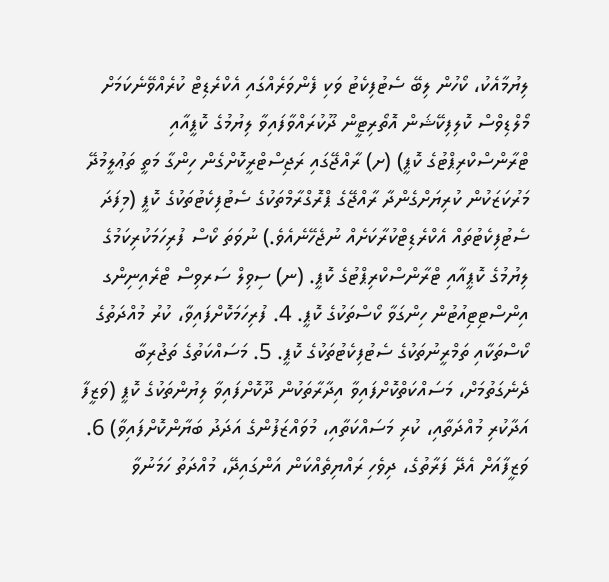ލިޔުމާއެކު، ކޯހުން ލިބޭ ސެޓުފިކެޓު ވަކި ފެންވަރެއްގައި އެކްރެޑިޓް ކުރެއްވޭނެކަމަށް މޯލްޑިވްސް ކޮލިފިކޭޝަން އޮތޯރިޓީން ދޫކުރައްވާފައިވާ ލިޔުމުގެ ކޮޕީއާއި ޓްރާންސްކްރިޕްޓުގެ ކޮޕީ) (ށ) ރާއްޖޭގައި ރަޖިސްޓްރީކޮށްގެން ހިންގާ މަތީ ތަޢުލީމުދޭ މަރުކަޒަކުން ކުރިޔަށްގެންދާ ރާއްޖޭގެ ޕްރޮގްރާމްތަކުގެ ސެޓުފިކެޓުތަކުގެ ކޮޕީ (މިފަދަ ސެޓުފިކެޓުތައް އެކްރެޑިޓްކުރާކަށެއް ނުޖެހޭނެއެވެ.) ނުވަތަ ކޯސް ފުރިހަމަކުރިކަމުގެ ލިޔުމުގެ ކޮޕީއާއި ޓްރާންސްކްރިޕްޓުގެ ކޮޕީ. (ނ) ސިވިލް ސަރވިސް ޓްރެއިނިންގ އިންސްޓިޓިއުޓުން ހިންގަވާ ކޯސްތަކުގެ ކޮޕީ. 4. ފުރިހަމަކޮށްފައިވާ، ކުރު މުއްދަތުގެ ކޯސްތަކާއި ތަމްރީނުތަކުގެ ސެޓުފިކެޓުތަކުގެ ކޮޕީ. 5. މަސައްކަތުގެ ތަޖުރިބާ ދެނެގަތުމަށް، މަސައްކަތްކޮށްފައިވާ އިދާރާތަކުން ދޫކޮށްފައިވާ ލިޔުންތަކުގެ ކޮޕީ (ވަޒީފާ އަދާކުރި މުއްދަތާއި، ކުރި މަސައްކަތާއި، މުވައްޒަފުންގެ އަދަދު ބަޔާންކޮށްފައިވާ) 6. ވަޒީފާއަށް އެދޭ ފަރާތުގެ، ދިވެހި ރައްޔިތެއްކަން އަންގައިދޭ، މުއްދަތު ހަމަނުވާ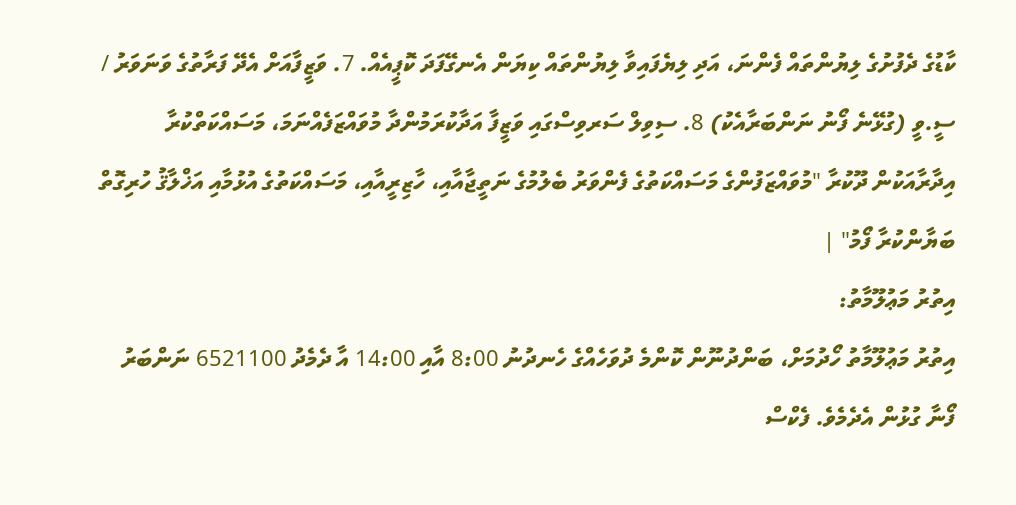ކާޑުގެ ދެފުށުގެ ލިޔުންތައް ފެންނަ، އަދި ލިޔެފައިވާ ލިޔުންތައް ކިޔަން އެނގޭފަދަ ކޮޕީއެއް. 7. ވަޒީފާއަށް އެދޭ ފަރާތުގެ ވަނަވަރު / ސީ.ވީ (ގުޅޭނެ ފޯނު ނަންބަރާއެކު) 8. ސިވިލް ސަރވިސްގައި ވަޒީފާ އަދާކުރަމުންދާ މުވައްޒަފެއްނަމަ، މަސައްކަތްކުރާ އިދާރާއަކުން ދޫކުރާ "މުވައްޒަފުންގެ މަސައްކަތުގެ ފެންވަރު ބެލުމުގެ ނަތީޖާއާއި، ހާޒިރީއާއި، މަސައްކަތުގެ އުޅުމާއި އަޚްލާޤު ހުރިގޮތް ބަޔާންކުރާ ފޯމު" |
އިތުރު މަޢުލޫމާތު:
އިތުރު މަޢުލޫމާތު ހޯދުމަށް، ބަންދުނޫން ކޮންމެ ދުވަހެއްގެ ހެނދުނު 8:00 އާއި 14:00 އާ ދެމެދު 6521100 ނަންބަރު ފޯނާ ގުޅުން އެދެމެވެ. ފެކްސް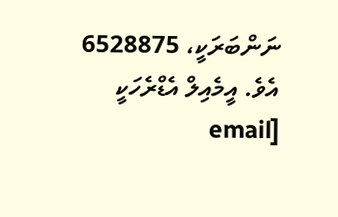ނަންބަރަކީ، 6528875 އެވެ. އީމެއިލް އެޑްރެހަކީ [email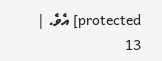protected] އެވެ. |
13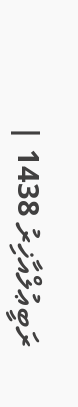ރަބީޢުލްއާޚިރު 1438 |